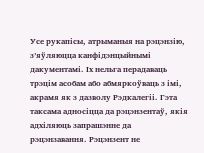Усе рукапісы, атрыманыя на рэцэнзію, з’яўляюцца канфідэнцыйнымі дакументамі. Іх нельга перадаваць трэцім асобам або абмяркоўваць з імі, акрамя як з дазволу Рэдкалегіі. Гэта таксама адносіцца да рэцэнзентаў, якія адхіляюць запрашэнне да рэцэнзавання. Рэцэнзент не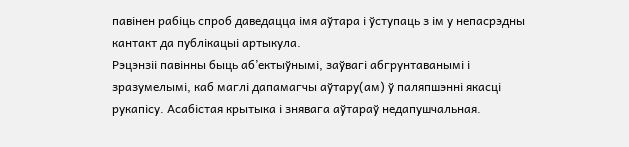павінен рабіць спроб даведацца імя аўтара і ўступаць з ім у непасрэдны кантакт да публікацыі артыкула.
Рэцэнзіі павінны быць аб’ектыўнымі, заўвагі абгрунтаванымі і зразумелымі, каб маглі дапамагчы аўтару(ам) ў паляпшэнні якасці рукапісу. Асабістая крытыка і знявага аўтараў недапушчальная.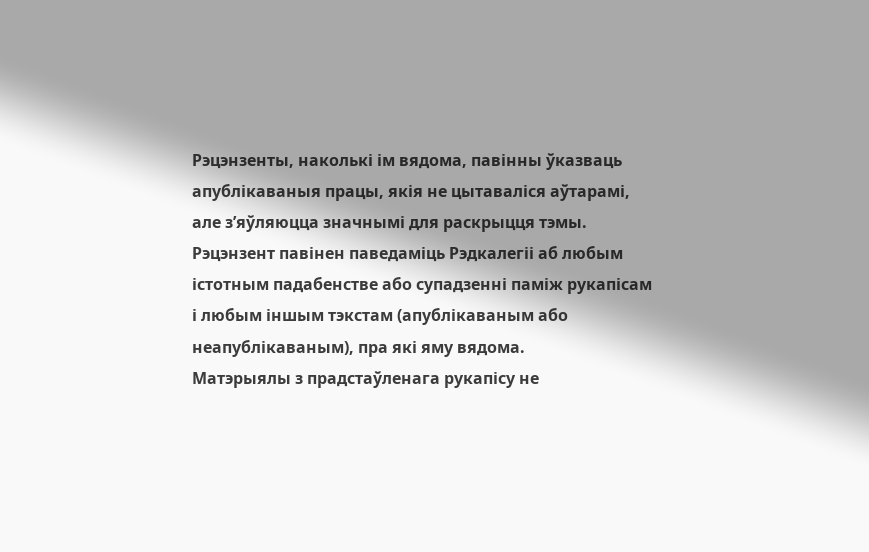Рэцэнзенты, наколькі ім вядома, павінны ўказваць апублікаваныя працы, якія не цытаваліся аўтарамі, але з’яўляюцца значнымі для раскрыцця тэмы.
Рэцэнзент павінен паведаміць Рэдкалегіі аб любым істотным падабенстве або супадзенні паміж рукапісам і любым іншым тэкстам (апублікаваным або неапублікаваным), пра які яму вядома.
Матэрыялы з прадстаўленага рукапісу не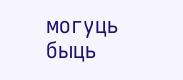могуць быць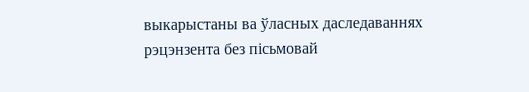выкарыстаны ва ўласных даследаваннях рэцэнзента без пісьмовай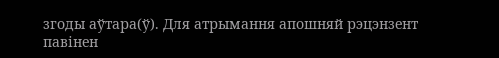згоды аўтара(ў). Для атрымання апошняй рэцэнзент павінен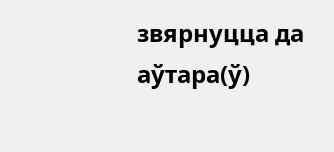звярнуцца да аўтара(ў)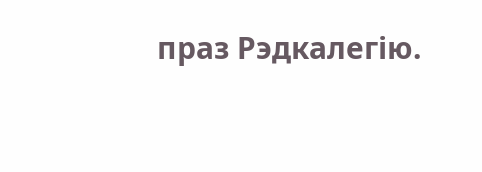праз Рэдкалегію.